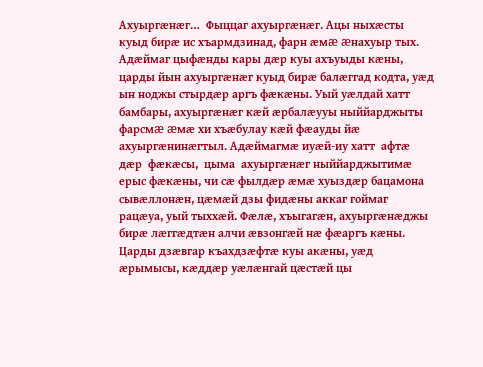Ахуыргæнæг…  Фыццаг ахуыргæнæг. Ацы ныхæсты куыд бирæ ис хъармдзинад, фарн æмæ æнахуыр тых. Адæймаг цыфæнды кары дæр куы ахъуыды кæны, царды йын ахуыргæнæг куыд бирæ балæггад кодта, уæд ын ноджы стырдæр аргъ фæкæны. Уый уæлдай хатт бамбары, ахуыргæнæг кæй æрбалæууы ныййарджыты фарсмæ æмæ хи хъæбулау кæй фæауды йæ ахуыргæнинæгтыл. Адæймагмæ иуæй-иу хатт  афтæ  дæр  фæкæсы,  цыма  ахуыргæнæг ныййарджытимæ ерыс фæкæны, чи сæ фылдæр æмæ хуыздæр бацамона сывæллонæн, цæмæй дзы фидæны аккаг гоймаг рацæуа, уый тыххæй. Фæлæ, хъыгагæн, ахуыргæнæджы бирæ лæггæдтæн алчи æвзонгæй нæ фæаргъ кæны. Царды дзæвгар къахдзæфтæ куы акæны, уæд æрымысы, кæддæр уæлæнгай цæстæй цы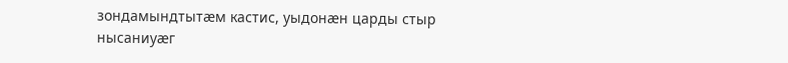зондамындтытæм кастис, уыдонæн царды стыр нысаниуæг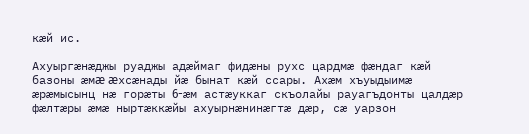кæй ис.

Ахуыргæнæджы руаджы адæймаг фидæны рухс цардмæ фæндаг кæй базоны æмæ æхсæнады йæ бынат кæй ссары. Ахæм хъуыдыимæ æрæмысынц нæ горæты 6-æм астæуккаг скъолайы рауагъдонты цалдæр фæлтæры æмæ ныртæккæйы ахуырнæнинæгтæ дæр, сæ уарзон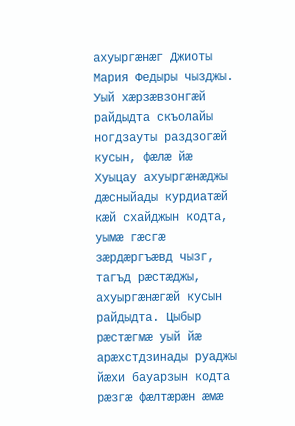ахуыргæнæг Джиоты Мария Федыры чызджы. Уый хæрзæвзонгæй райдыдта скъолайы ногдзауты раздзогæй кусын, фæлæ йæ Хуыцау ахуыргæнæджы дæсныйады курдиатæй кæй схайджын кодта, уымæ гæсгæ зæрдæргъæвд чызг, тагъд рæстæджы, ахуыргæнæгæй кусын райдыдта. Цыбыр рæстæгмæ уый йæ арæхстдзинады руаджы йæхи бауарзын кодта рæзгæ фæлтæрæн æмæ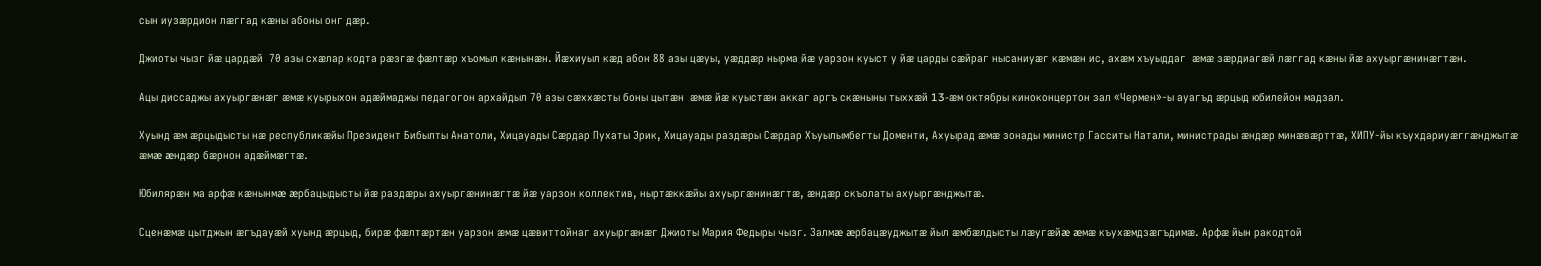сын иузæрдион лæггад кæны абоны онг дæр.

Джиоты чызг йæ цардæй  70 азы схæлар кодта рæзгæ фæлтæр хъомыл кæнынæн. Йæхиуыл кæд абон 88 азы цæуы, уæддæр нырма йæ уарзон куыст у йæ царды сæйраг нысаниуæг кæмæн ис, ахæм хъуыддаг  æмæ зæрдиагæй лæггад кæны йæ ахуыргæнинæгтæн.

Ацы диссаджы ахуыргæнæг æмæ куырыхон адæймаджы педагогон архайдыл 70 азы сæххæсты боны цытæн  æмæ йæ куыстæн аккаг аргъ скæныны тыххæй 13-æм октябры киноконцертон зал «Чермен»-ы ауагъд æрцыд юбилейон мадзал.

Хуынд æм æрцыдысты нæ республикæйы Президент Бибылты Анатоли, Хицауады Сæрдар Пухаты Эрик, Хицауады раздæры Сæрдар Хъуылымбегты Доменти, Ахуырад æмæ зонады министр Гасситы Натали, министрады æндæр минæвæрттæ, ХИПУ-йы къухдариуæггæнджытæ æмæ æндæр бæрнон адæймæгтæ.

Юбилярæн ма арфæ кæнынмæ æрбацыдысты йæ раздæры ахуыргæнинæгтæ йæ уарзон коллектив, ныртæккæйы ахуыргæнинæгтæ, æндæр скъолаты ахуыргæнджытæ.

Сценæмæ цытджын æгъдауæй хуынд æрцыд, бирæ фæлтæртæн уарзон æмæ цæвиттойнаг ахуыргæнæг Джиоты Мария Федыры чызг. Залмæ æрбацæуджытæ йыл æмбæлдысты лæугæйæ æмæ къухæмдзæгъдимæ. Арфæ йын ракодтой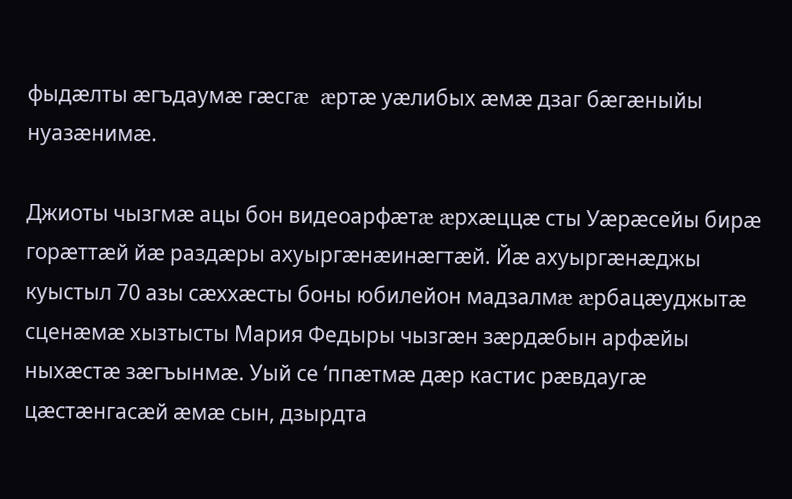фыдæлты æгъдаумæ гæсгæ  æртæ уæлибых æмæ дзаг бæгæныйы нуазæнимæ.

Джиоты чызгмæ ацы бон видеоарфæтæ æрхæццæ сты Уæрæсейы бирæ горæттæй йæ раздæры ахуыргæнæинæгтæй. Йæ ахуыргæнæджы куыстыл 70 азы сæххæсты боны юбилейон мадзалмæ æрбацæуджытæ сценæмæ хызтысты Мария Федыры чызгæн зæрдæбын арфæйы ныхæстæ зæгъынмæ. Уый се ‘ппæтмæ дæр кастис рæвдаугæ цæстæнгасæй æмæ сын, дзырдта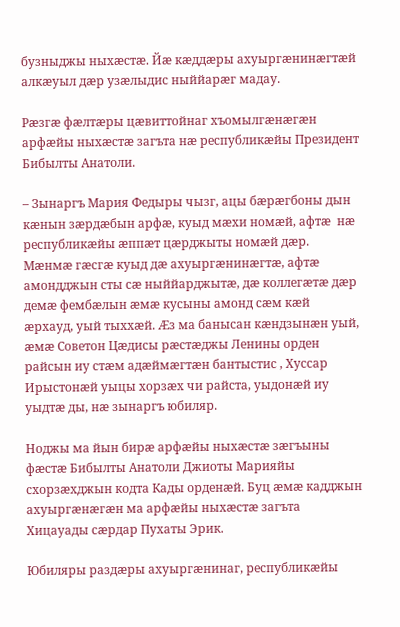бузныджы ныхæстæ. Йæ кæддæры ахуыргæнинæгтæй алкæуыл дæр узæлыдис ныййарæг мадау.

Рæзгæ фæлтæры цæвиттойнаг хъомылгæнæгæн арфæйы ныхæстæ загъта нæ республикæйы Президент Бибылты Анатоли.

– Зынаргъ Мария Федыры чызг, ацы бæрæгбоны дын кæнын зæрдæбын арфæ, куыд мæхи номæй, афтæ  нæ республикæйы æппæт цæрджыты номæй дæр. Мæнмæ гæсгæ куыд дæ ахуыргæнинæгтæ, афтæ амондджын сты сæ ныййарджытæ, дæ коллегæтæ дæр демæ фембæлын æмæ кусыны амонд сæм кæй æрхауд, уый тыххæй. Æз ма банысан кæндзынæн уый, æмæ Советон Цæдисы рæстæджы Ленины орден райсын иу стæм адæймæгтæн бантыстис , Хуссар Ирыстонæй уыцы хорзæх чи райста, уыдонæй иу уыдтæ ды, нæ зынаргъ юбиляр.

Ноджы ма йын бирæ арфæйы ныхæстæ зæгъыны фæстæ Бибылты Анатоли Джиоты Марияйы схорзæхджын кодта Кады орденæй. Буц æмæ кадджын ахуыргæнæгæн ма арфæйы ныхæстæ загъта Хицауады сæрдар Пухаты Эрик.

Юбиляры раздæры ахуыргæнинаг, республикæйы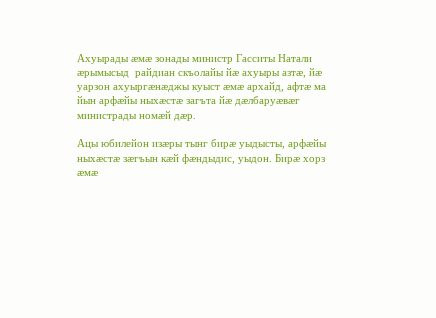Ахуырады æмæ зонады министр Гасситы Натали æрымысыд  райдиан скъолайы йæ ахуыры азтæ, йæ уарзон ахуыргæнæджы куыст æмæ архайд, афтæ ма йын арфæйы ныхæстæ загъта йæ дæлбаруæвæг министрады номæй дæр.

Ацы юбилейон изæры тынг бирæ уыдысты, арфæйы ныхæстæ зæгъын кæй фæндыдис, уыдон. Бирæ хорз æмæ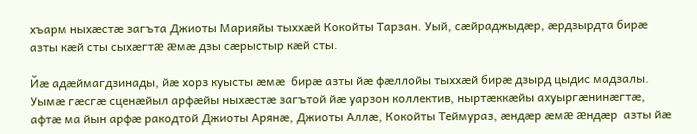хъарм ныхæстæ загъта Джиоты Марияйы тыххæй Кокойты Тарзан. Уый, сæйраджыдæр, æрдзырдта бирæ азты кæй сты сыхæгтæ æмæ дзы сæрыстыр кæй сты.

Йæ адæймагдзинады, йæ хорз куысты æмæ  бирæ азты йæ фæллойы тыххæй бирæ дзырд цыдис мадзалы. Уымæ гæсгæ сценæйыл арфæйы ныхæстæ загътой йæ уарзон коллектив, ныртæккæйы ахуыргæнинæгтæ, афтæ ма йын арфæ ракодтой Джиоты Арянæ, Джиоты Аллæ, Кокойты Теймураз, æндæр æмæ æндæр  азты йæ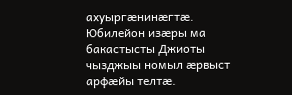ахуыргæнинæгтæ. Юбилейон изæры ма бакастысты Джиоты чызджыы номыл æрвыст арфæйы телтæ.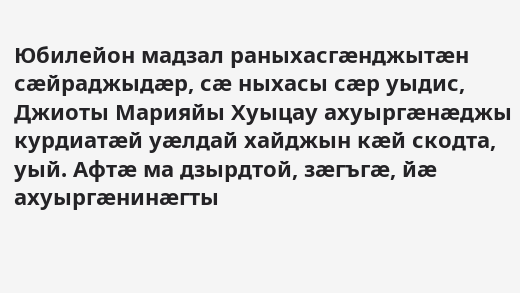Юбилейон мадзал раныхасгæнджытæн сæйраджыдæр, сæ ныхасы сæр уыдис,  Джиоты Марияйы Хуыцау ахуыргæнæджы курдиатæй уæлдай хайджын кæй скодта, уый. Афтæ ма дзырдтой, зæгъгæ, йæ ахуыргæнинæгты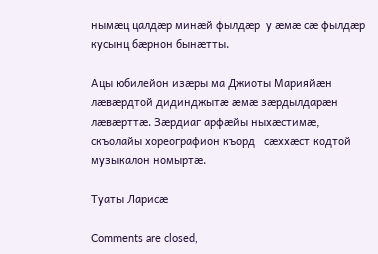нымæц цалдæр минæй фылдæр  у æмæ сæ фылдæр  кусынц бæрнон бынæтты.

Ацы юбилейон изæры ма Джиоты Марияйæн лæвæрдтой дидинджытæ æмæ зæрдылдарæн лæвæрттæ. Зæрдиаг арфæйы ныхæстимæ, скъолайы хореографион къорд   сæххæст кодтой музыкалон номыртæ.

Туаты Ларисæ

Comments are closed,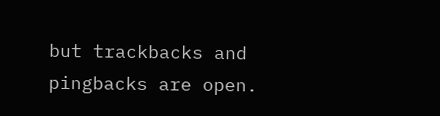but trackbacks and pingbacks are open.